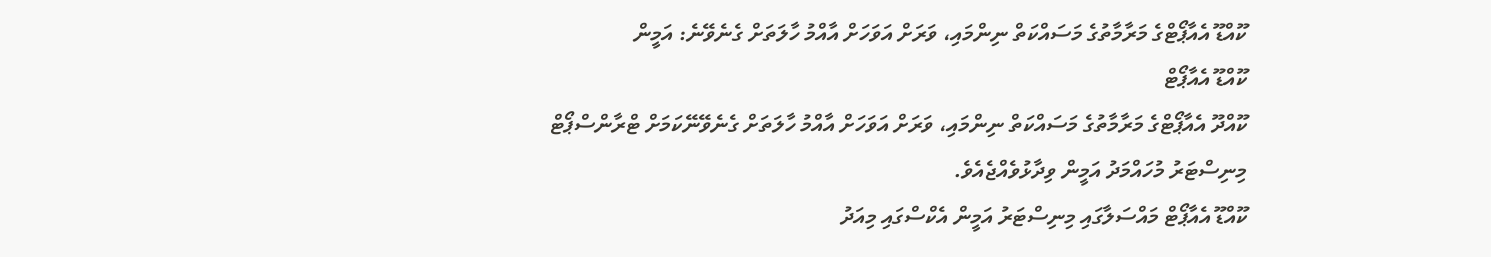ކޫއްޑޫ އެއާޕޯޓްގެ މަރާމާތުގެ މަސައްކަތް ނިންމައި، ވަރަށް އަވަހަށް އާއްމު ހާލަތަށް ގެނެވޭނެ: އަމީން
ކޫއްޑޫ އެއާޕޯޓް
ކޫއްދޫ އެއާޕޯޓްގެ މަރާމާތުގެ މަސައްކަތް ނިންމައި، ވަރަށް އަވަހަށް އާއްމު ހާލަތަށް ގެނެވޭނޭކަމަށް ޓްރާންސްޕޯޓް މިނިސްޓަރު މުހައްމަދު އަމީން ވިދާޅުވެއްޖެއެވެ.
ކޫއްޑޫ އެއާޕޯޓް މައްސަލާގައި މިނިސްޓަރު އަމީން އެކްސްގައި މިއަދު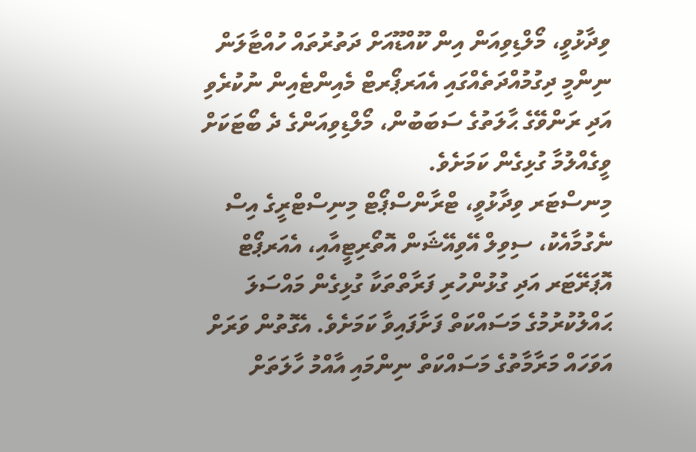ވިދާޅުވީ، މޯލްޑިވިއަން އިން ކޫއްޑޫއަށް ދަތުރުތައް ހުއްޓާލަން ނިންމީ ދިގުމުއްދަތެއްގައި އެއަރޕޯރޓް މެއިންޓެއިން ނުކުރެވި އަދި ރަންވޭގެ ޙާލަތުގެ ސަބަބުން، މޯލްޑިވިއަންގެ ދެ ބޯޓަކަށް ވީގެއްލުމާ ގުޅިގެން ކަމަށެވެ.
މިނސްޓަރ ވިދާޅުވީ، ޓްރާންސްޕޯޓް މިނިސްޓްރީގެ އިސް ނެގުމާއެކު، ސިވިލް އޭވިއޭޝަން އޮތޯރިޓީއާއި، އެއަރޕޯޓް އޮޕަރޭޓަރ އަދި ގުޅުންހުރި ފަރާތްތަކާ ގުޅިގެން މައްސަލަ ޙައްލުކުރުމުގެ މަސައްކަތް ފަށާފައިވާ ކަމަށެވެ. އެގޮތުން ވަރަށް އަވަހައް މަރާމާތުގެ މަސައްކަތް ނިންމައި އާއްމު ހާލަތަށް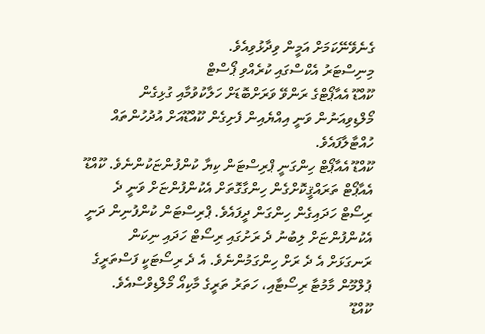ގެނެވޭނޭކަމަށް އަމީން ވިދާޅުވިއެވެ.
މިނިސްޓަރު އެކްސްގައި ކުރެއްވި ޕޯސްޓް
ކޫއްޑޫ އެއާޕޯޓްގެ ރަންވޭ ވަރަށްބޮޑަށް ހަލާކުވުމާއި ގުޅިގެން މޯލްޑިވިއަނުން ވަނީ އިއްޔެއިން ފެށިގެން ކޫއްޑޫއަށް އުދުހުންތައް ހުއްޓާލާފައެވެ.
ކޫއްޑޫ އެއާޕޯޓް ހިންގަނީ ޕްރިސްޓަން ކިޔާ ކުންފުންޏަކުންނެވެ. ކޫއްޑޫ އެއާޕޯޓް ތަރައްޤީކޮށްގެން ހިންގާގޮތަށް އެކުންފުންޏަށް ވަނީ ދެ ރިސޯޓް ހަދައިގެން ހިންގަން ދީފައެވެ. ޕްރިސްޓަން ކުންފުނިން ދަނީ އެކުންފުންޏަށް ލިބުނު ދެ ރަށުގައި ރިސޯޓް ހަދައި ނިކަން ރަނގަޅަށް އެ ދެ ރަށް ހިންގަމުންނެވެ. އެ ދެ ރިސޯޓަކީ ފަސްތަރީގެ ޕުލްމޫން މާމުޓާ ރިސޯޓާއި، ހަތަރު ތަރީގެ މާކިއޯ މޯލްޑިވްސްއެވެ.
ކޫއްޑޫ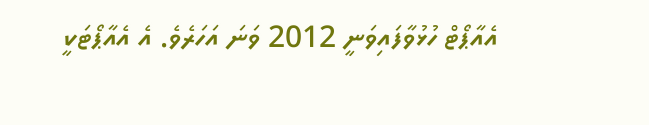އެއާޕޯޓް ހުޅުވާފައިވަނީ 2012 ވަނަ އަހަރެވެ. އެ އެއާޕޯޓަކީ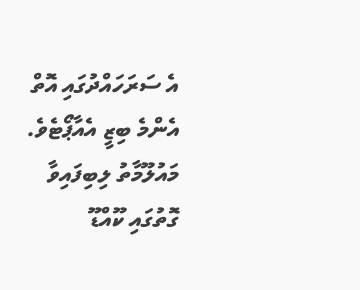އެ ސަރަހައްދުގައި އޮތް އެންމެ ބިޒީ އެއާޕޯޓެވެ. މައުލޫމާތު ލިބިފައިވާ ގޮތުގައި ކޫއްޑޫ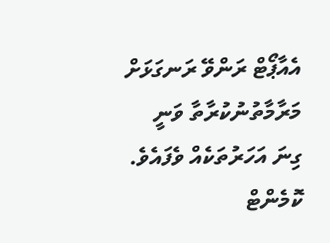އެއާޕޯޓް ރަންވޭ ރަނގަޅަށް މަރާމާތުނުކުރާތާ ވަނީ ގިނަ އަހަރުތަކެއް ވެފައެވެ.
ކޮމެންޓް